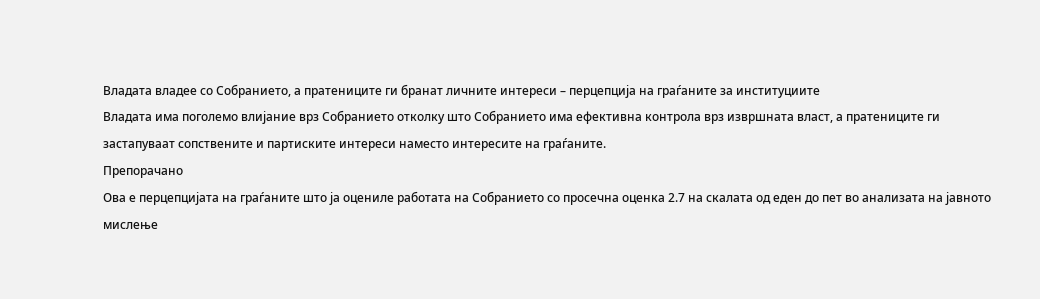Владата владее со Собранието, а пратениците ги бранат личните интереси – перцепција на граѓаните за институциите
Владата има поголемо влијание врз Собранието отколку што Собранието има ефективна контрола врз извршната власт, а пратениците ги застапуваат сопствените и партиските интереси наместо интересите на граѓаните.
Препорачано
Ова е перцепцијата на граѓаните што ја оцениле работата на Собранието со просечна оценка 2.7 на скалата од еден до пет во анализата на јавното мислење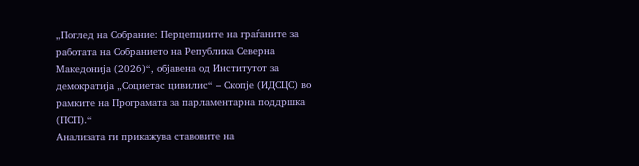„Поглед на Собрание: Перцепциите на граѓаните за работата на Собранието на Република Северна Македонија (2026)“, објавена од Институтот за демократија „Социетас цивилис“ – Скопје (ИДСЦС) во рамките на Програмата за парламентарна поддршка (ПСП).“
Анализата ги прикажува ставовите на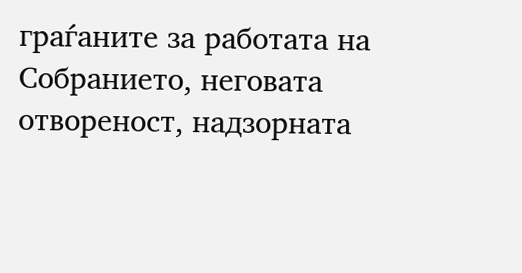граѓаните за работата на Собранието, неговата отвореност, надзорната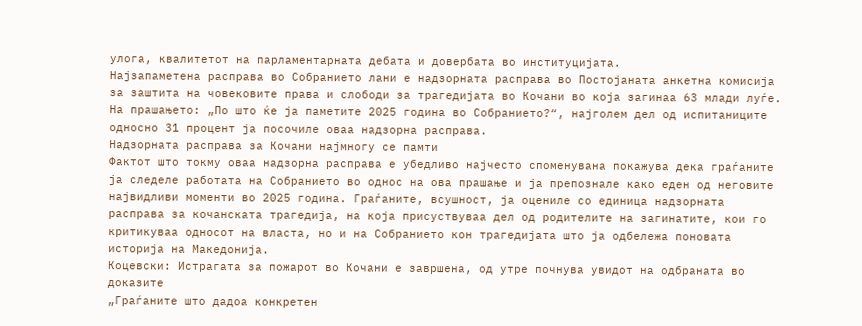улога, квалитетот на парламентарната дебата и довербата во институцијата.
Најзапаметена расправа во Собранието лани е надзорната расправа во Постојаната анкетна комисија за заштита на човековите права и слободи за трагедијата во Кочани во која загинаа 63 млади луѓе.
На прашањето: „По што ќе ја паметите 2025 година во Собранието?“, најголем дел од испитаниците односно 31 процент ја посочиле оваа надзорна расправа.
Надзорната расправа за Кочани најмногу се памти
Фактот што токму оваа надзорна расправа е убедливо најчесто споменувана покажува дека граѓаните ја следеле работата на Собранието во однос на ова прашање и ја препознале како еден од неговите највидливи моменти во 2025 година. Граѓаните, всушност, ја оцениле со единица надзорната расправа за кочанската трагедија, на која присуствуваа дел од родителите на загинатите, кои го критикуваа односот на власта, но и на Собранието кон трагедијата што ја одбележа поновата историја на Македонија.
Коцевски: Истрагата за пожарот во Кочани е завршена, од утре почнува увидот на одбраната во доказите
„Граѓаните што дадоа конкретен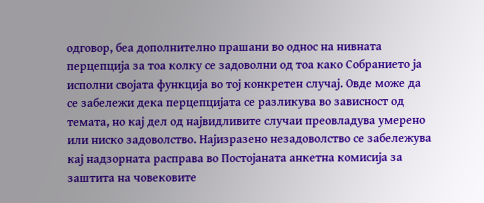одговор, беа дополнително прашани во однос на нивната перцепција за тоа колку се задоволни од тоа како Собранието ја исполни својата функција во тој конкретен случај. Овде може да се забележи дека перцепцијата се разликува во зависност од темата, но кај дел од највидливите случаи преовладува умерено или ниско задоволство. Најизразено незадоволство се забележува кај надзорната расправа во Постојаната анкетна комисија за заштита на човековите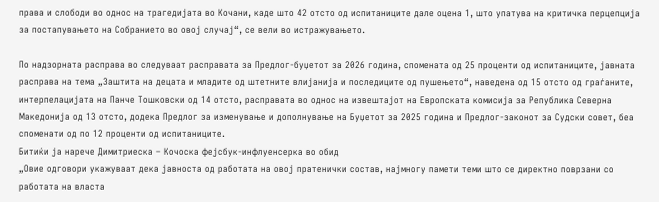права и слободи во однос на трагедијата во Кочани, каде што 42 отсто од испитаниците дале оцена 1, што упатува на критичка перцепција за постапувањето на Собранието во овој случај“, се вели во истражувањето.

По надзорната расправа во следуваат расправата за Предлог-буџетот за 2026 година, спомената од 25 проценти од испитаниците, јавната расправа на тема „Заштита на децата и младите од штетните влијанија и последиците од пушењето“, наведена од 15 отсто од граѓаните, интерпелацијата на Панче Тошковски од 14 отсто, расправата во однос на извештајот на Европската комисија за Република Северна Македонија од 13 отсто, додека Предлог за изменување и дополнување на Буџетот за 2025 година и Предлог-законот за Судски совет, беа споменати од по 12 проценти од испитаниците.
Битиќи ја нарече Димитриеска – Кочоска фејсбук-инфлуенсерка во обид
„Овие одговори укажуваат дека јавноста од работата на овој пратенички состав, најмногу памети теми што се директно поврзани со работата на власта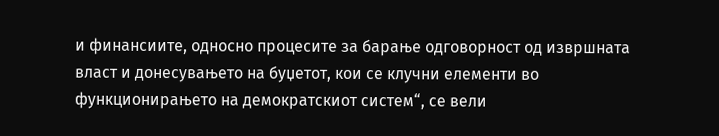и финансиите, односно процесите за барање одговорност од извршната власт и донесувањето на буџетот, кои се клучни елементи во функционирањето на демократскиот систем“, се вели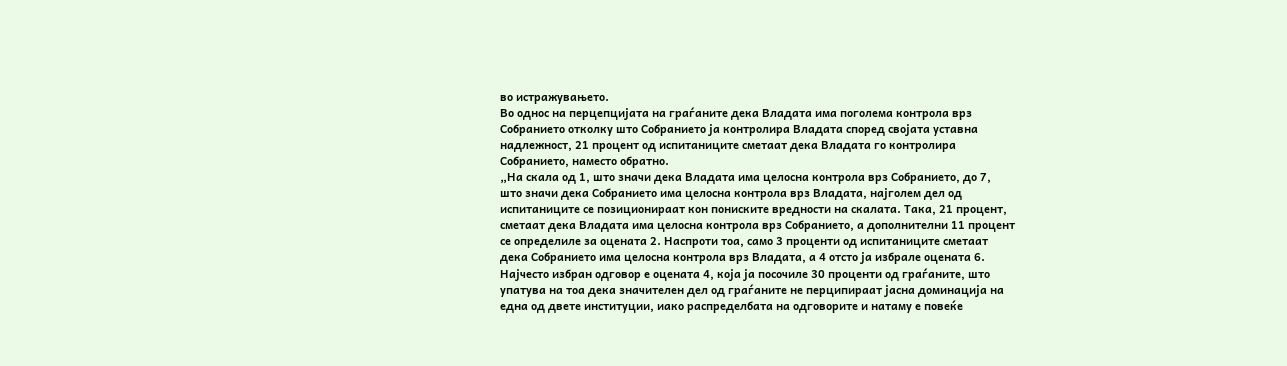во истражувањето.
Во однос на перцепцијата на граѓаните дека Владата има поголема контрола врз Собранието отколку што Собранието ја контролира Владата според својата уставна надлежност, 21 процент од испитаниците сметаат дека Владата го контролира Собранието, наместо обратно.
„На скала од 1, што значи дека Владата има целосна контрола врз Собранието, до 7, што значи дека Собранието има целосна контрола врз Владата, најголем дел од испитаниците се позиционираат кон пониските вредности на скалата. Така, 21 процент, сметаат дека Владата има целосна контрола врз Собранието, а дополнителни 11 процент се определиле за оцената 2. Наспроти тоа, само 3 проценти од испитаниците сметаат дека Собранието има целосна контрола врз Владата, а 4 отсто ја избрале оцената 6. Најчесто избран одговор е оцената 4, која ја посочиле 30 проценти од граѓаните, што упатува на тоа дека значителен дел од граѓаните не перципираат јасна доминација на една од двете институции, иако распределбата на одговорите и натаму е повеќе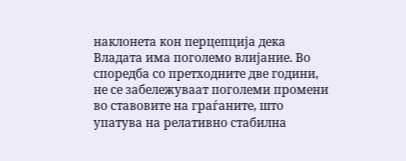наклонета кон перцепција дека Владата има поголемо влијание. Во споредба со претходните две години, не се забележуваат поголеми промени во ставовите на граѓаните, што упатува на релативно стабилна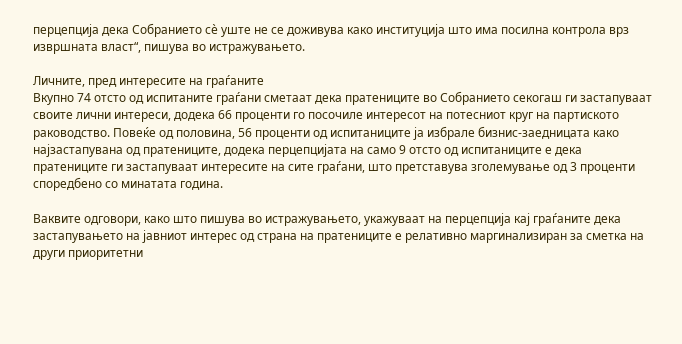перцепција дека Собранието сè уште не се доживува како институција што има посилна контрола врз извршната власт“, пишува во истражувањето.

Личните, пред интересите на граѓаните
Вкупно 74 отсто од испитаните граѓани сметаат дека пратениците во Собранието секогаш ги застапуваат своите лични интереси, додека 66 проценти го посочиле интересот на потесниот круг на партиското раководство. Повеќе од половина, 56 проценти од испитаниците ја избрале бизнис-заедницата како најзастапувана од пратениците, додека перцепцијата на само 9 отсто од испитаниците е дека пратениците ги застапуваат интересите на сите граѓани, што претставува зголемување од 3 проценти споредбено со минатата година.

Ваквите одговори, како што пишува во истражувањето, укажуваат на перцепција кај граѓаните дека застапувањето на јавниот интерес од страна на пратениците е релативно маргинализиран за сметка на други приоритетни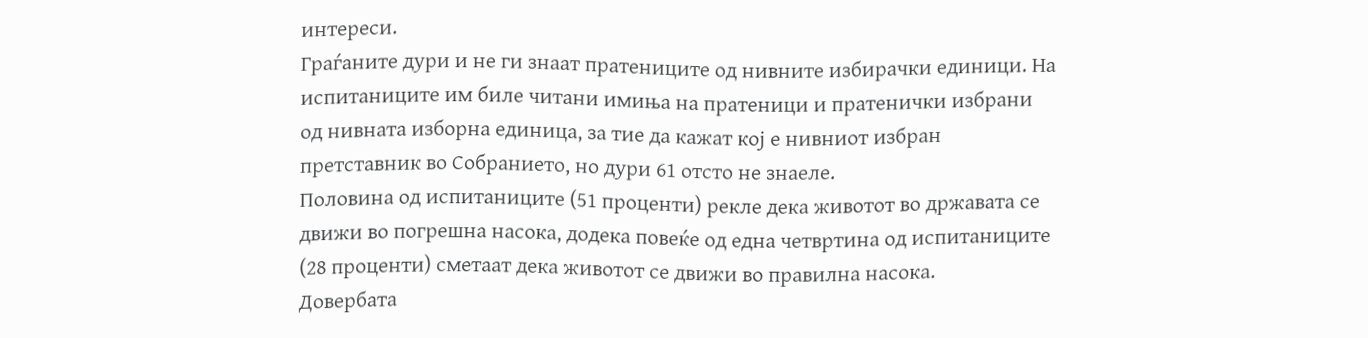интереси.
Граѓаните дури и не ги знаат пратениците од нивните избирачки единици. На испитаниците им биле читани имиња на пратеници и пратенички избрани од нивната изборна единица, за тие да кажат кој е нивниот избран претставник во Собранието, но дури 61 отсто не знаеле.
Половина од испитаниците (51 проценти) рекле дека животот во државата се движи во погрешна насока, додека повеќе од една четвртина од испитаниците (28 проценти) сметаат дека животот се движи во правилна насока.
Довербата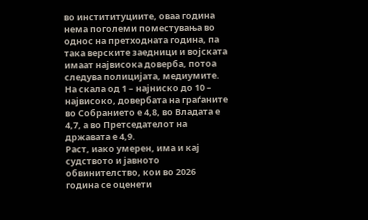во инстититуциите, оваа година нема поголеми поместувања во однос на претходната година, па така верските заедници и војската имаат највисока доверба, потоа следува полицијата, медиумите.
На скала од 1 – најниско до 10 – највисоко, довербата на граѓаните во Собранието е 4,8, во Владата е 4,7, а во Претседателот на државата е 4,9.
Раст, иако умерен, има и кај судството и јавното обвинителство, кои во 2026 година се оценети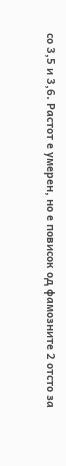со 3,5 и 3,6. Растот е умерен, но е повисок од фамозните 2 отсто за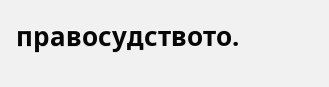правосудството.